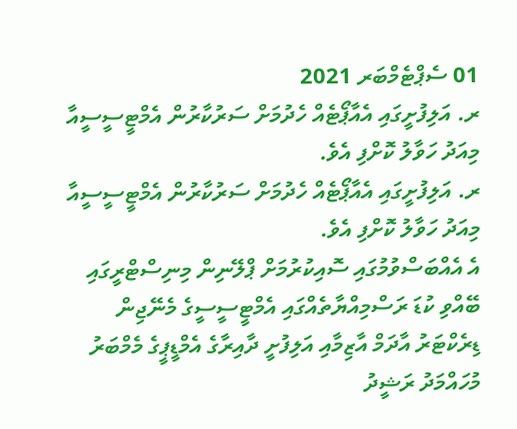01 ސެޕްޓެމްބަރ 2021
ރ. އަލިފުށީގައި އެއާޕޯޓެއް ހެދުމަށް ސަރުކާރުން އެމްޓީސީސީއާ މިއަދު ހަވާލު ކޮށްފި އެވެ.
ރ. އަލިފުށީގައި އެއާޕޯޓެއް ހެދުމަށް ސަރުކާރުން އެމްޓީސީސީއާ މިއަދު ހަވާލު ކޮށްފި އެވެ.
އެ އެއްބަސްވުމުގައި ސޮއިކުރުމަށް ޕްލޭނިން މިނިސްޓްރީގައި ބޭއްވި ކުޑަ ރަސްމިއްޔާތެއްގައި އެމްޓީސީސީގެ މެނޭޖިން ޑިރެކްޓަރު އާދަމް އާޒިމާއި އަލިފުށީ ދާއިރާގެ އެމްޑީޕީގެ މެމްބަރު މުހައްމަދު ރަޝީދު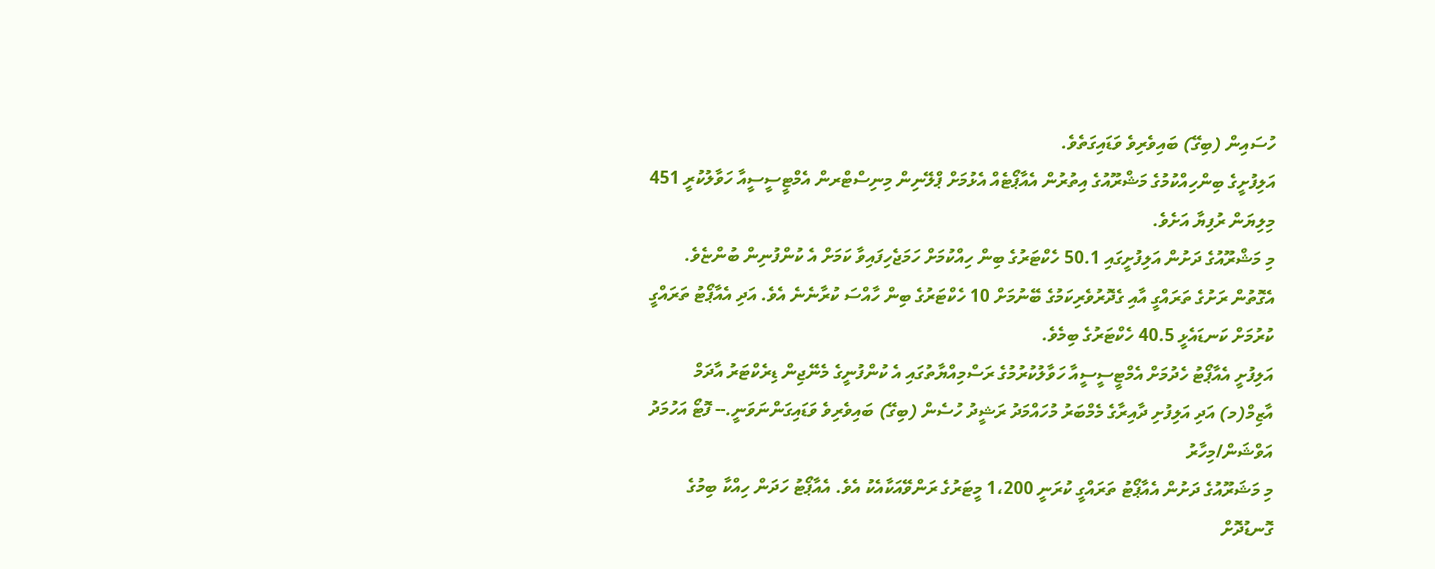ހުސައިން (ބިގޭ) ބައިވެރިވެ ވަޑައިގަތެވެ.
އަލިފުށީގެ ބިންހިއްކުމުގެ މަޝްރޫއުގެ އިތުރުން އެއާޕޯޓެއް އެޅުމަށް ޕްލޭނިން މިނިސްޓްރން އެމްޓީސީސީއާ ހަވާލުކުރީ 451 މިލިޔަން ރުފިޔާ އަށެވެ.
މި މަޝްރޫއުގެ ދަށުން އަލިފުށީގައި 50.1 ހެކްޓަރުގެ ބިން ހިއްކުމަށް ހަމަޖެހިފައިވާ ކަމަށް އެ ކުންފުނިން ބުންޏެވެ. އެގޮތުން ރަށުގެ ތަރައްގީ އާއި ގެދޮރުވެރިކަމުގެ ބޭނުމަށް 10 ހެކްޓަރުގެ ބިން ހާއްސަ ކުރާނެނެ އެވެ. އަދި އެއާޕޯޓު ތަރައްގީ ކުރުމަށް ކަނޑައެޅީ 40.5 ހެކްޓަރުގެ ބިމެވެ.
އަލިފުށީ އެއާޕޯޓު ހެދުމަށް އެމްޓީސީސީއާ ހަވާލުކުރުމުގެ ރަސްމިއްޔާތުގައި އެ ކުންފުނީގެ މެނޭޖިން ޑިރެކްޓަރު އާދަމް އާޒިމް(މ) އަދި އަލިފުށި ދާއިރާގެ މެމްބަރު މުހައްމަދު ރަޝީދު ހުސެން (ބިގޭ) ބައިވެރިވެ ވަޑައިގަންނަވަނީ.-- ފޮޓޯ އަހުމަދު އަވްޝަން/މިހާރު
މި މަޝަރޫއުގެ ދަށުން އެއާޕޯޓު ތަރައްގީ ކުރަނީ 1،200 މީޓަރުގެ ރަންވޭއަކާއެކު އެވެ. އެއާޕޯޓު ހަދަން ހިއްކާ ބިމުގެ ގޮނޑުދޮށް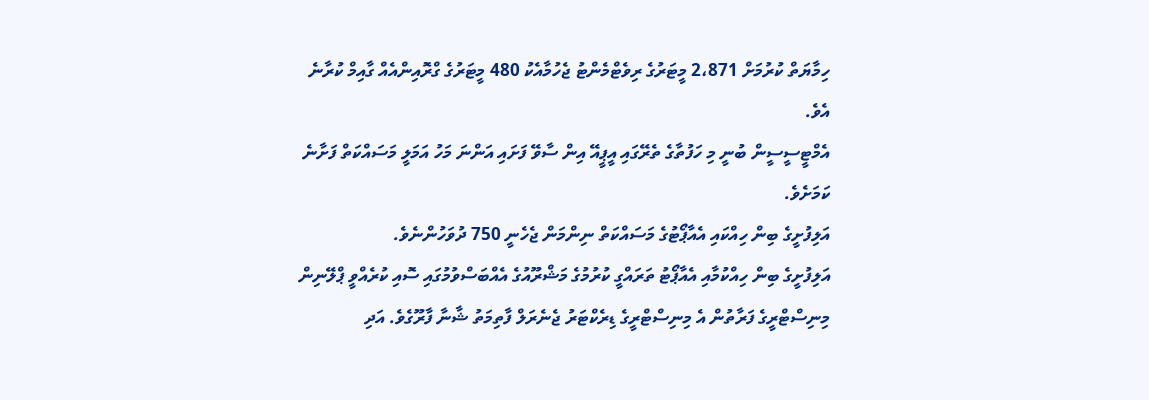ހިމާޔަތް ކުރުމަށް 2،871 މީޓަރުގެ ރިވެޓްމެންޓު ޖެހުމާއެކު 480 މީޓަރުގެ ގްރޮއިންއެއް ގާއިމް ކުރާނެ އެވެ.
އެމްޓީސީސީން ބުނީ މި ހަފުތާގެ ތެރޭގައި އީޕީއޭ އިން ސާވޭ ފަށައި އަންނަ މަހު އަމަލީ މަސައްކަތް ފަށާނެ ކަމަށެވެ.
އަލިފުށީގެ ބިން ހިއްކައި އެއާޕޯޓުގެ މަސައްކަތް ނިންމަން ޖެހެނީ 750 ދުވަހުންނެވެ.
އަލިފުށީގެ ބިން ހިއްކުމާއި އެއާޕޯޓު ތަރައްގީ ކުރުމުގެ މަޝްރޫއުގެ އެއްބަސްވުމުގައި ސޮއި ކުރެއްވީ ޕްލޭނިން މިނިސްޓްރީގެ ފަރާތުން އެ މިނިސްޓްރީގެ ޑިރެކްޓަރު ޖެނެރަލް ފާތިމަތު ޝާނާ ފާރޫގެވެ. އަދި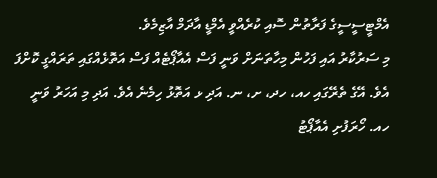އެމްޓީސީސީގެ ފަރާތުން ސޮއި ކުރެއްވީ އެމްޑީ އާދަމް އާޒިމެވެ.
މި ސަރުކާރު އައި ފަހުން މިހާތަނަށް ވަނީ ފަސް އެއާޕޯޓެއް ފަސް އަތޮޅެއްގައި ތަރައްގީ ކޮށްފަ އެވެ. އޭގެ ތެރޭގައި ހއ، ހދ، ށ، ނ. އަދި ޅ އަތޮޅު ހިމެނެ އެވެ. އަދި މި އަހަރު ވަނީ ހއ. ހޯރަފުށި އެއާޕޯޓު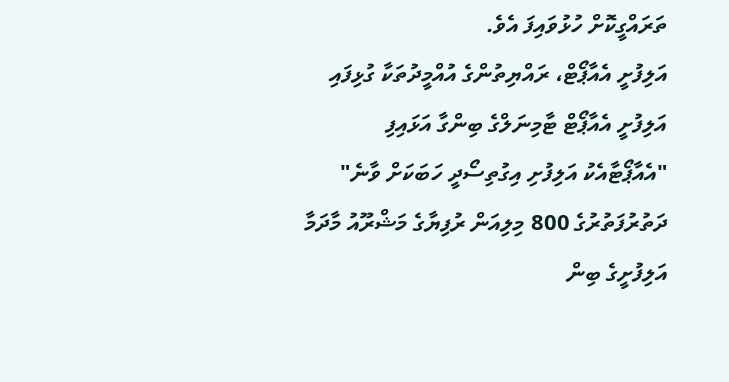ތަރައްގީކޮށް ހުޅުވައިފަ އެވެ.
އަލިފުށީ އެއާޕޯޓް، ރައްޔިތުންގެ އުއްމީދުތަކާ ގުޅިފައި
އަލިފުށީ އެއާޕޯޓް ޓާމިނަލްގެ ބިންގާ އަޅައިފި
"އެއާޕޯޓާއެކު އަލިފުށި އިގުތިސޯދީ ހަބަކަށް ވާނެ"
ދަތުރުފަތުރުގެ 800 މިލިއަން ރުފިޔާގެ މަޝްރޫއު މާދަމާ
އަލިފުށީގެ ބިން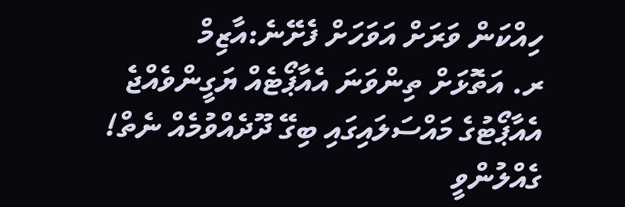ހިއްކަން ވަރަށް އަވަހަށް ފެށޭނެ:އާޒިމް
ރ. އަތޮޅަށް ތިންވަނަ އެއާޕޯޓެއް ޔަގީންވެއްޖެ
އެއާޕޯޓުގެ މައްސަލައިގައި ބިގޭ ދޫދެއްވުމެއް ނެތް!
ގެއްލުންވީ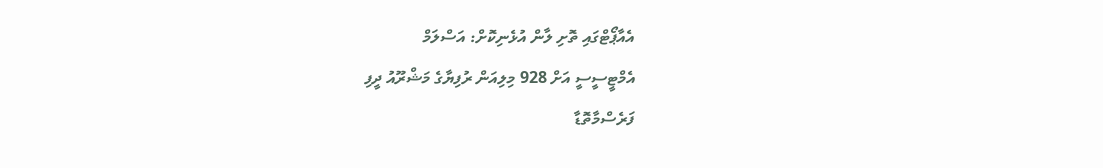އެއާޕޯޓްގައި ތޮށި ލާން އުޅެނިކޮށް: އަސްލަމް
އެމްޓީސީސީ އަށް 928 މިލިއަން ރުފިޔާގެ މަޝްރޫއު ދީފި
ފަރެސްމާތޮޑާ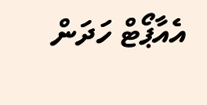އެއާޕޯޓް ހަދަން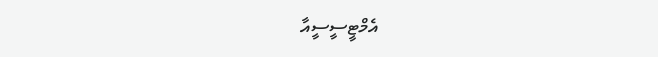އެމްޓީސީސީއާ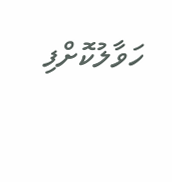ހަވާލުކޮށްފި